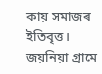কায় সমাজৰ ইতিবৃত্ত। জয়নিয়া গ্ৰামে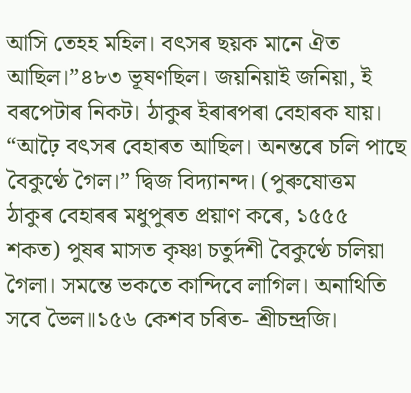আসি তেহহ মহিল। বৎসৰ ছয়ক মানে ঐত আছিল।”৪৮৩ ভূষণছিল। জয়নিয়াই জনিয়া, ই বৰপেটাৰ নিকট। ঠাকুৰ ইৰাৰপৰা বেহাৰক যায়। “আঢ়ৈ বৎসৰ বেহাৰত আছিল। অনন্তৰে চলি পাছে বৈকুণ্ঠে গৈল।” দ্বিজ বিদ্যানন্দ। (পুৰুষোত্তম ঠাকুৰ বেহাৰৰ মধুপুৰত প্ৰয়াণ কৰে, ১৫৫৫ শকত) পুষৰ মাসত কৃষ্ণা চতুৰ্দশী বৈকুণ্ঠে চলিয়া গৈলা। সমন্তে ভকতে কান্দিবে লাগিল। অনাথিতি সবে ভৈল॥১৫৬ কেশব চৰিত- শ্ৰীচন্দ্ৰজি।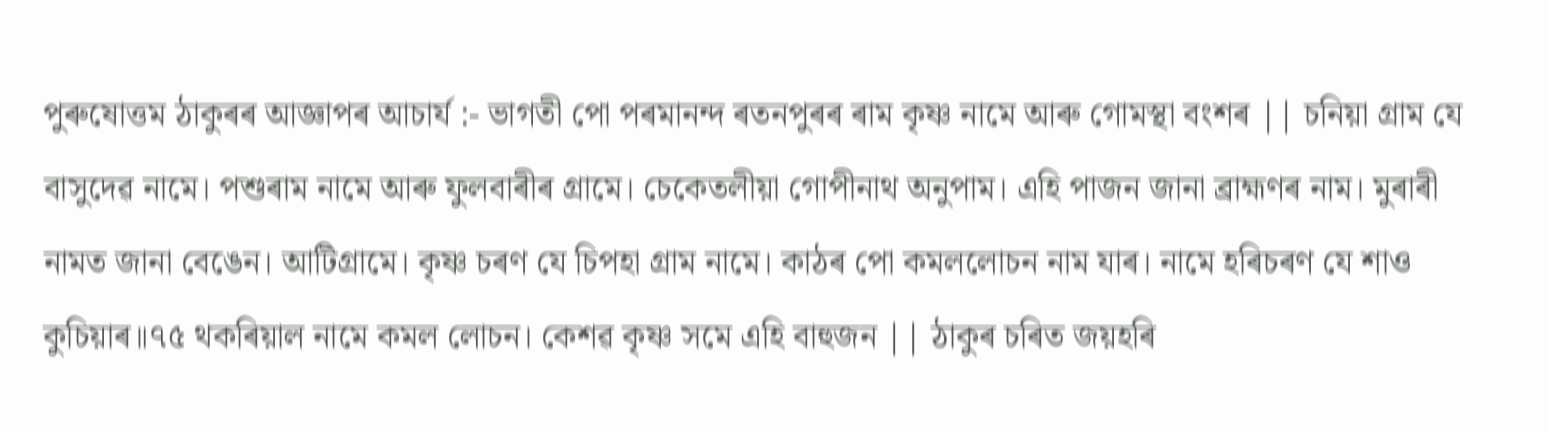পুৰুষোত্তম ঠাকুৰৰ আজ্ঞাপৰ আচাৰ্য :- ভাগতী পো পৰমানন্দ ৰতনপুৰৰ ৰাম কৃষ্ণ নামে আৰু গোমস্থা বংশৰ || চনিয়া গ্ৰাম যে বাসুদেৱ নামে। পশুৰাম নামে আৰু ফুলবাৰীৰ গ্ৰামে। চেকেতলীয়া গোপীনাথ অনুপাম। এহি পাজন জানা ব্ৰাহ্মণৰ নাম। মুৰাৰী নামত জানা বেঙেন। আটিগ্ৰামে। কৃষ্ণ চৰণ যে চিপহা গ্ৰাম নামে। কাঠৰ পো কমললোচন নাম যাৰ। নামে হৰিচৰণ যে শাও কুচিয়াৰ॥৭৫ থকৰিয়াল নামে কমল লোচন। কেশৱ কৃষ্ণ সমে এহি বাহুজন || ঠাকুৰ চৰিত জয়হৰি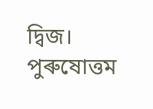দ্বিজ। পুৰুষোত্তম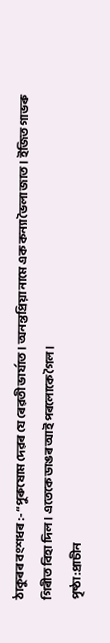ঠাকুৰৰ বংশধৰ :- “পুৰুষোম দেৱৰ যে ৰেৱতী ভাৰ্যাত। অনন্তপ্ৰিয়া নামে এক কন্যা ভৈলা জাত। ইজিত গাভৰু গিৰীত বিহা দিল। এতেকে ডাঙৰ আই পৰলোকে গৈল।
পৃষ্ঠা:প্ৰাচীন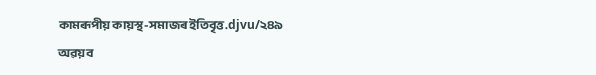কামৰূপীয় কায়স্থ-সমাজৰ ইতিবৃত্ত.djvu/২৪৯
অৱয়ব